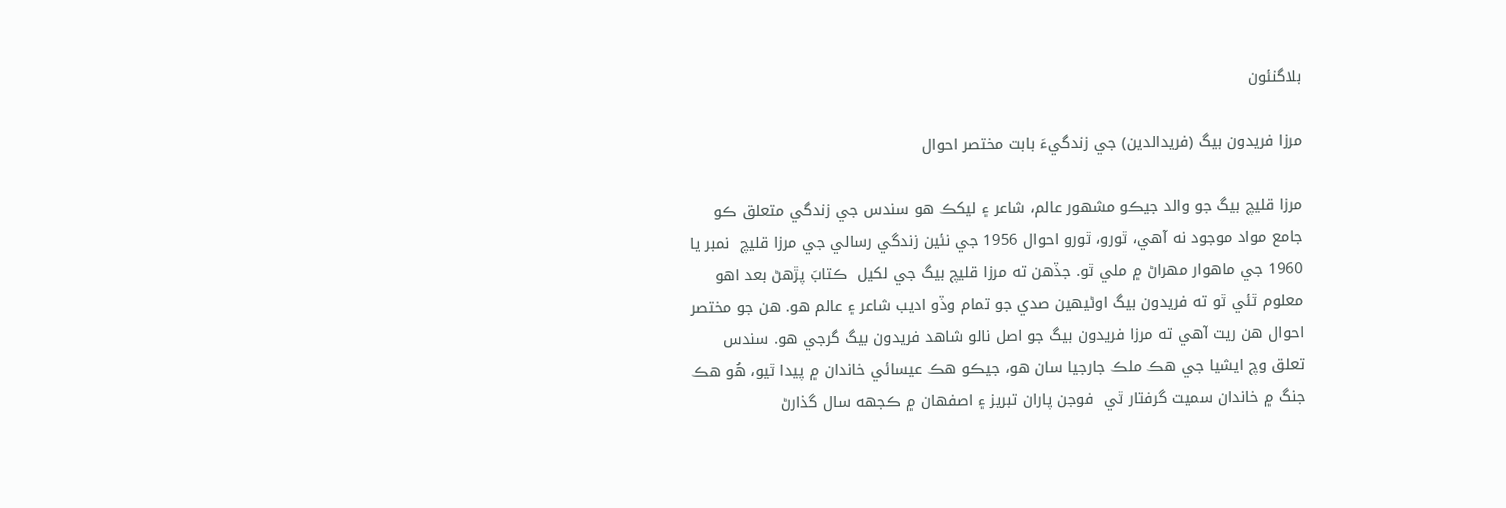بلاگنئون

مرزا فريدون بيگ (فريدالدين) جي زندگيءَ بابت مختصر احوال

مرزا قليچ بيگ جو والد جيڪو مشھور عالم، شاعر ۽ ليکڪ هو سندس جي زندگي متعلق ڪو جامع مواد موجود نه آهي، ٿورو، ٿورو احوال 1956 جي نئين زندگي رسالي جي مرزا قليچ  نمبر يا 1960 جي ماهوار مھراڻ ۾ ملي ٿو. جڏهن ته مرزا قليچ بيگ جي لکيل  ڪتابَ پڙهڻ بعد اهو معلوم ٿئي ٿو ته فريدون بيگ اوڻيھين صدي جو تمام وڏو اديب شاعر ۽ عالم هو. هن جو مختصر احوال هن ريت آهي ته مرزا فريدون بيگ جو اصل نالو شاھد فريدون بيگ گرجي هو. سندس تعلق وچ ايشيا جي هڪ ملڪ جارجيا سان هو، جيڪو هڪ عيسائي خاندان ۾ پيدا ٿيو، هُو هڪ جنگ ۾ خاندان سميت گرفتار ٿي  فوجن پاران تبريز ۽ اصفھان ۾ ڪجھه سال گذارڻ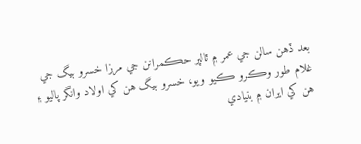بعد ڏهن سالن جي عمر ۾ ٽالپر حڪمرانن جي مرزا خسرو بيگ جي غلام طور وڪرو ڪيو ويو، خسرو بيگ هن کي اولاد وانگر پاليو ۽ هن کي ايران ۾ بنيادي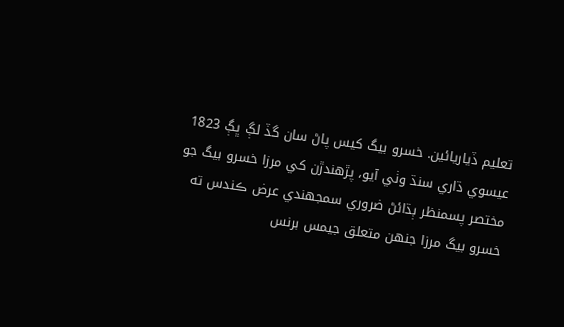تعليم ڏياريائين. خسرو بيگ کيس پاڻ سان گڏ لڳ ڀڳ 1823  عيسوي ڌاري سنڌ وٺي آيو، پڙهندڙن کي مرزا خسرو بيگ جو مختصر پسمنظر ٻڌائڻ ضروري سمجهندي عرض ڪندس ته خسرو بيگ مرزا جنھن متعلق جيمس برنس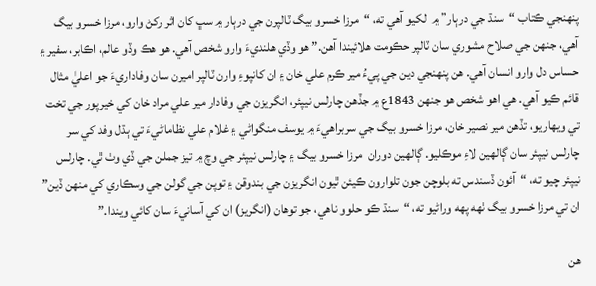پنهنجي ڪتاب “سنڌ جي درٻار” ۾  لکيو آهي ته، “مرزا خسرو بيگ ٽالپرن جي درٻار ۾ سڀ کان اثر رکڻ وارو، مرزا خسرو بيگ آهي، جنهن جي صلاح مشوري سان ٽالپر حڪومت هلائيندا آهن.” هو وڏي هلنديءَ وارو شخص آهي. هو هڪ وڏو عالم، اڪابر، سفير ۽ حساس دل وارو انسان آهي. هن پنهنجي دين جي پيءُ مير ڪرم علي خان ۽ ان کانپوءِ وارن ٽالپر اميرن سان وفاداريءَ جو اعليٰ مثال قائم ڪيو آهي. هي اهو شخص هو جنھن 1843ع ۾ جڏهن چارلس نيپئر، انگريزن جي وفادار مير علي مراد خان کي خيرپور جي تخت تي ويهاريو، تڏهن مير نصير خان، مرزا خسرو بيگ جي سربراهيءَ ۾ يوسف منگواڻي ۽ غلام علي نظاماڻيءَ تي ٻڌل وفد کي سر چارلس نيپئر سان ڳالهين لاءِ موڪليو. ڳالهين دوران  مرزا خسرو بيگ ۽ چارلس نيپئر جي وچ ۾ تيز جملن جي ڏي وٺ ٿي. چارلس نيپئر چيو ته، “آئون ڏسندس ته بلوچن جون تلوارون ڪيئن ٿيون انگريزن جي بندوقن ۽ توپن جي گولن جي وسڪاري کي منهن ڏين” ان تي مرزا خسرو بيگ ٺهه پهه وراڻيو ته، “سنڌ ڪو حلوو ناهي، جو توهان (انگريز) ان کي آسانيءَ سان کائي ويندا.”

هن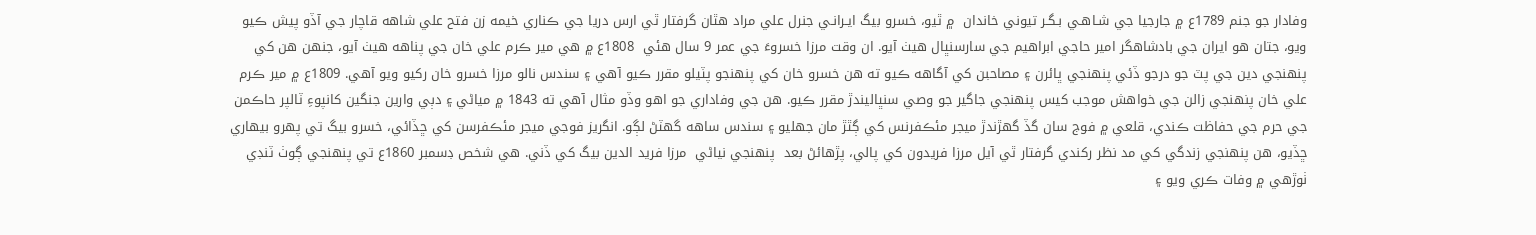وفادار جو جنم 1789ع ۾ جارجيا جي شـاهـي بـگـر تيوني خاندان  ۾ ٿيو، خسرو بيگ ايـرانـي جنرل علي مراد هٿان گرفتار ٿي ارس دريا جي ڪناري خيمه زن فتح علي شاهه قاچار جي آڏو پيش ڪيو ويو، جتان هو ايران جي بادشاهگر امير حاجي ابراهيم جي سارسنڀال هيٺ آيو. ان وقت مرزا خسروءَ جي عمر 9 سال هئي  1808ع ۾ هي مير ڪرم علي خان جي پناهه هيٺ آيو، جنھن ھن کي پنھنجي دين جي پٽ جو درجو ڏئي پنهنجي ڀائرن ۽ مصاحبن کي آگاهه ڪيو ته هن خسرو خان کي پنهنجو پٽيلو مقرر ڪيو آهي ۽ سندس نالو مرزا خسرو خان رکيو ويو آهي. 1809ع ۾ مير ڪرم علي خان پنهنجي زالن جي خواهش موجب کيس پنهنجي جاگير جو وصي سنڀاليندڙ مقرر ڪيو. هن جي وفاداري جو اهو وڏو مثال آهي ته 1843 ۾ مياڻي ۽ دٻي وارين جنگين کانپوءِ ٽالپر حاڪمن جي حرم جي حفاظت ڪندي، قلعي ۾ فوج سان گڏ گهڙندڙ ميجر مئڪفرنس کي ڳٿڙ مان جهليو ۽ سندس ساهه گهٽڻ لڳو. انگريز فوجي ميجر مئڪفرسن کي ڇڏائي، خسرو بيگ تي پهرو بيھاري ڇڏيو، هن پنھنجي زندگي کي مد نظر رکندي گرفتار ٿي آيل مرزا فريدون کي پالي، پڙهائڻ بعد  پنھنجي نياڻي  مرزا فريد الدين بيگ کي ڏني. هي شخص ڊسمبر 1860ع تي پنهنجي ڳوٺ ٽنڊي ٺوڙهي ۾ وفات ڪري ويو ۽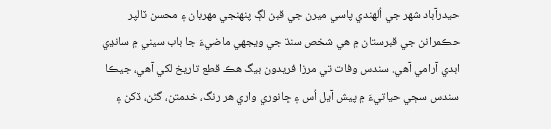حيدرآباد شهر جي اُلهندي پاسي ميرن جي قبن لڳ پنهنجي مهربان ۽ محسن ٽالپر حڪمرانن جي قبرستان ۾ هي شخص سنڌ جي ويجهي ماضيءَ جا باب سيني ۾ سانڍي ابدي آرامي آهي. سندس وفات تي مرزا فريدون بيگ هڪ قطع تاريخ لکي آهي، جيڪا سندس سڄي حياتيءَ ۾ پيش آيل اُس ۽ ڇانوري واري هر رنگ، خدمتن، گڻن، ڏکن ۽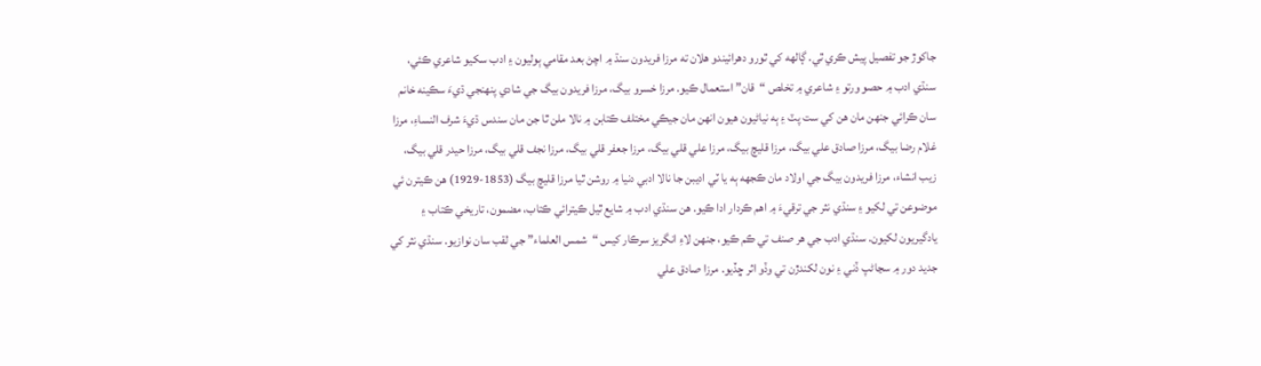جاکوڙ جو تفصيل پيش ڪري ٿي. ڳالھه کي ٿورو دھرائيندو هلان ته مرزا فريدون سنڌ ۾ اچڻ بعد مقامي ٻوليون ۽ ادب سکيو شاعري ڪئي،  سنڌي ادب ۾ حصو ورتو ۽ شاعري ۾ تخلص “قان” استعمال ڪيو. مرزا خسرو بيگ، مرزا فريدون بيگ جي شادي پنھنجي ڌيءَ سڪينه خانم سان ڪرائي جنھن مان هن کي ست پٽ ۽ ٻه نياڻيون هيون انھن مان جيڪي مختلف ڪتابن ۾ نالا ملن ٿا جن مان سندس ڌيءَ شرف النساءِ، مرزا غلام رضا بيگ، مرزا صادق علي بيگ، مرزا قليچ بيگ، مرزا علي قلي بيگ، مرزا جعفر قلي بيگ، مرزا نجف قلي بيگ، مرزا حيدر قلي بيگ، زيب انشاء، مرزا فريدون بيگ جي اولاد مان ڪجهه ٻه يا ٽي اديبن جا نالا ادبي دنيا ۾ روشن ٿيا مرزا قليچ بيگ (1853-1929) هن ڪيترن ئي موضوعن تي لکيو ۽ سنڌي نثر جي ترقيءَ ۾ اهم ڪردار ادا ڪيو. هن سنڌي ادب ۾ شايع ٿيل ڪيترائي ڪتاب، مضمون، تاريخي ڪتاب ۽ يادگيريون لکيون. سنڌي ادب جي هر صنف تي ڪم ڪيو، جنهن لاءِ انگريز سرڪار کيس “شمس العلماء” جي لقب سان نوازيو. سنڌي نثر کي جديد دور ۾ سڃاڻپ ڏني ۽ نون لکندڙن تي وڏو اثر ڇڏيو. مرزا صادق علي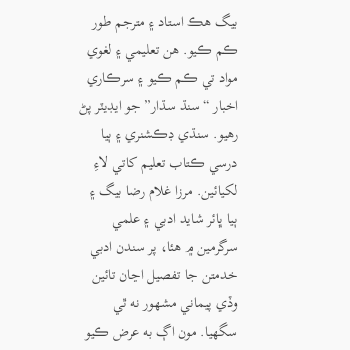بيگ هڪ استاد ۽ مترجم طور ڪم ڪيو. هن تعليمي ۽ لغوي مواد تي ڪم ڪيو ۽ سرڪاري اخبار “سنڌ سڌار” جو ايڊيٽر پڻ رهيو. سنڌي ڊڪشنري ۽ ٻيا درسي ڪتاب تعليم کاتي لاءِ لکيائين. مرزا غلام رضا بيگ ۽ ٻيا ڀائر شايد ادبي ۽ علمي سرگرمين ۾ هئا، پر سندن ادبي خدمتن جا تفصيل اڃان تائين وڏي پيماني مشهور نه ٿي سگهيا. مون اڳ به عرض ڪيو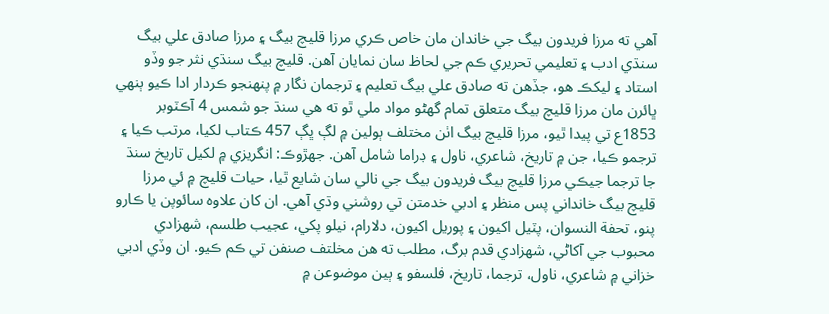آهي ته مرزا فريدون بيگ جي خاندان مان خاص ڪري مرزا قليچ بيگ ۽ مرزا صادق علي بيگ سنڌي ادب ۽ تعليمي تحريري ڪم جي لحاظ سان نمايان آهن. قليچ بيگ سنڌي نثر جو وڏو استاد ۽ ليکڪ هو، جڏهن ته صادق علي بيگ تعليم ۽ ترجمان نگار ۾ پنهنجو ڪردار ادا ڪيو ٻنهي ڀائرن مان مرزا قليچ بيگ متعلق تمام گهڻو مواد ملي ٿو ته هي سنڌ جو شمس 4 آڪٽوبر 1853ع تي پيدا ٿيو، مرزا قليچ بيگ اٺن مختلف ٻولين ۾ لڳ ڀڳ 457 ڪتاب لکيا، مرتب ڪيا ۽ ترجمو ڪيا، جن ۾ تاريخ، شاعري، ناول ۽ ڊراما شامل آهن. جھڙوڪ: انگريزي ۾ لکيل تاريخ سنڌ جا ترجما جيڪي مرزا قليچ بيگ فريدون بيگ جي نالي سان شايع ٿيا، حيات قليچ ۾ ئي مرزا قليچ بيگ خانداني پس منظر ۽ ادبي خدمتن تي روشني وڌي آهي. ان کان علاوه سائوپن يا ڪارو پنو، تحفة النسوان، پٽيل اکيون ۽ پوريل اکيون، دلارام، نيلو پکي، عجيب طلسم، شھزادي محبوب جي آکاڻي، شھزادي قدم برگ، مطلب ته هن مخلتف صنفن تي ڪم ڪيو. ان وڏي ادبي خزاني ۾ شاعري، ناول، ترجما، تاريخ، فلسفو ۽ ٻين موضوعن ۾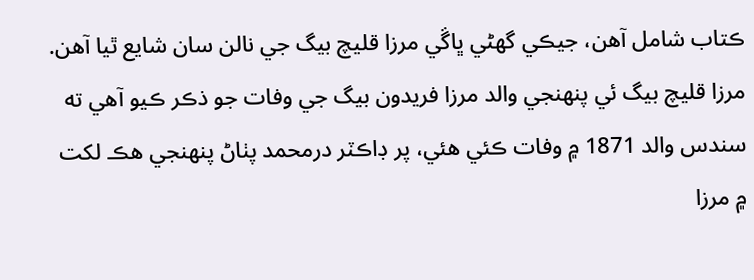ڪتاب شامل آهن، جيڪي گهڻي ڀاڱي مرزا قليچ بيگ جي نالن سان شايع ٿيا آهن. مرزا قليچ بيگ ئي پنھنجي والد مرزا فريدون بيگ جي وفات جو ذڪر ڪيو آهي ته سندس والد 1871 ۾ وفات ڪئي هئي، پر ڊاڪٽر درمحمد پٺاڻ پنھنجي ھڪ لکت ۾ مرزا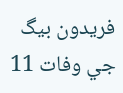فريدون بيگ جي وفات 11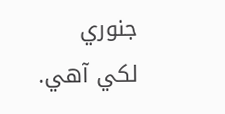جنوري لکي آهي.